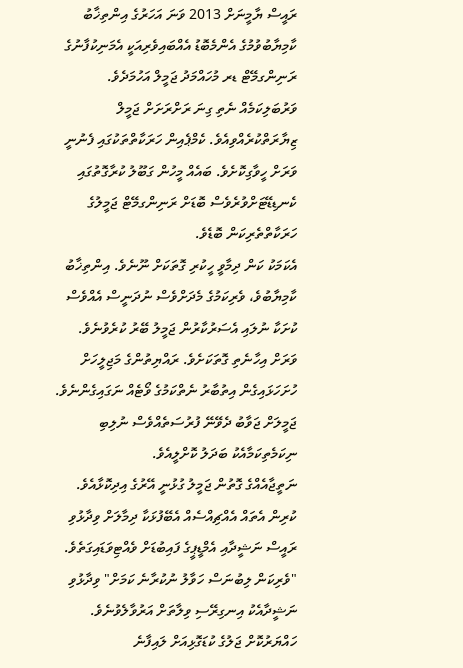ރައީސް ޔާމީނަށް 2013 ވަނަ އަހަރުގެ އިންތިޚާބު ކާމިޔާބުވުމުގެ އެންމެބޮޑު އެއްބައިވެރިއަކީ އެމަނިކުފާނުގެ ރަނިންގމޭޓް ޑރ މުހައްމަދު ޖަމީލް އަހުމަދެވެ. ވަރުބަލިކަމެއް ނެތި ގިނަ ރަށްރަށަށް ޖަމީލް ޒިޔާރަތްކުރެއްވިއެވެ. ކެމްޕެއިން ހަރަކާތްތަކުގައި ފެނުނީ ވަރަށް ހީވާގިކޮށެވެ. ބައެއް މީހުން ގަބޫލު ކުރާގޮތުގައި ކެނޑިޑޭޓަށްވުރެވެސް ބޮޑަށް ރަނިންގމޭޓް ޖަމީލުގެ ހަރަކާތްތެރިކަން ބޮޑެވެ.
އެކަމަކު ކަން ދިމާވީ ހީކުރި ގޮތަކަށް ނޫނެވެ. އިންތިޚާބު ކާމިޔާބުވެ، ވެރިކަމުގެ މެދަށްވެސް ނުދަނީސް އެއްވެސް ކުށަކާ ނުލައި އެސަރުކާރުން ޖަމީލު ބޭރު ކުރެވުނެވެ. ވަރަށް އިހާނެތި ގޮތަކަށެވެ. ރައްޔިތުންގެ މަޖިލީހަށް ހުށަހަޅައިގެން އިތުބާރު ނެތްކަމުގެ ވޯޓެއް ނަގައިގެންނެވެ. ޖަމީލަށް ޖަވާބު ދެވޭނޭ ފުރުސަތެއްވެސް ނުލިބި ނިކަމެތިކަމާއެކު ބަދަލު ކޮށްލީއެވެ.
ނަތީޖާއެއްގެ ގޮތުން ޖަމީލު ގުޅުނީ އޭރުގެ އިދިކޮޅާއެވެ. ކުރިން އެތައް އެއްޗިއްސެއް އެބޭފުޅަކާ ދިމާލަށް ވިދާޅުވި ރައީސް ނަޝީދާއި އެމްޑީޕީގެ ފައިބުޑަށް ވެއްޓިވަޑައިގަތެވެ. "ވެރިކަން ލިބުނަސް ހަވާލު ނުކުރާނެ ކަމަށް" ވިދާޅުވި ނަޝީދާއެކު އިނގިރޭސި ވިލާތަށް އަރުވާލެވުނެވެ. ހައްޔަރުކޮށް ޖަލުގެ ކުޑަގޮޅިއަށް ލައިފާނެ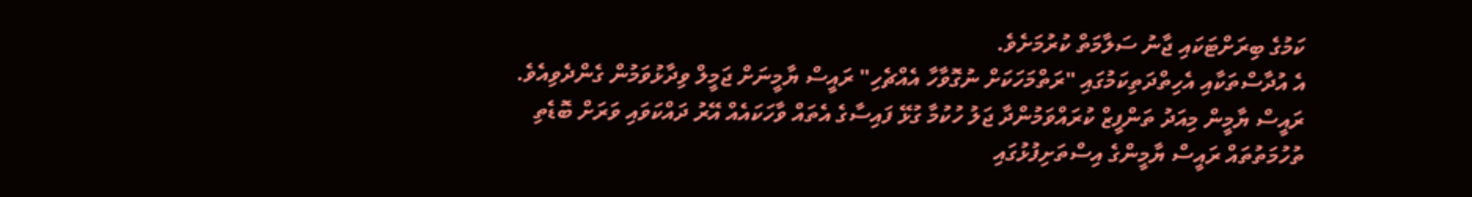ކަމުގެ ބިރަށްޓަކައި ޖާނު ސަލާމަތް ކުރުމަށެވެ.
އެ އުދާސްތަކާއި އެހިތްދަތިކަމުގައި "ރަތްމަހަކަށް ނުގޮވާހާ އެއްޗެހި" ރައީސް ޔާމީނަށް ޖަމީލް ވިދާޅުވަމުން ގެންދެވިއެވެ. ރައީސް ޔާމީން މިއަދު ތަންފީޒް ކުރައްވަމުންދާ ޖަލު ހުކުމާ ގުޅޭ ފައިސާގެ އެތައް ވާހަކައެއް އޭރު ދައްކަވައި ވަރަށް ބޮޑެތި ތުހުމަތުތައް ރައީސް ޔާމީންގެ އިސްތަށިފުޅުގައި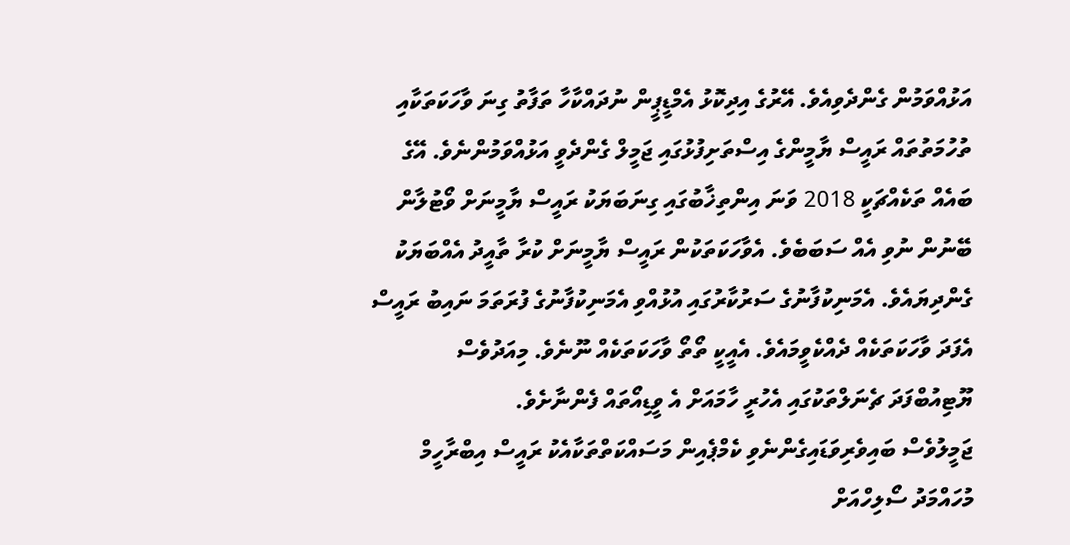އަޅުއްވަމުން ގެންދެވިއެވެ. އޭރުގެ އިދިކޮޅު އެމްޑީޕީން ނުދައްކާހާ ތަފާތު ގިނަ ވާހަކަތަކާއި ތުހުމަތުތައް ރައީސް ޔާމީންގެ އިސްތަށިފުޅުގައި ޖަމީލް ގެންދެވީ އަޅުއްވަމުންނެވެ. އޭގެ ބައެއް ތަކެއްޗަކީ 2018 ވަނަ އިންތިޚާބުގައި ގިނަބަޔަކު ރައީސް ޔާމީނަށް ވޯޓުލާން ބޭނުން ނުވި އެއް ސަބަބެވެ. އެވާހަކަތަކުން ރައީސް ޔާމީނަށް ކުރާ ތާއީދު އެއްބަޔަކު ގެންދިޔައެވެ. އެމަނިކުފާނުގެ ސަރުކާރުގައި އުޅުއްވި އެމަނިކުފާނުގެ ފުރަތަމަ ނައިބު ރައީސް އެފަދަ ވާހަކަތަކެއް ދެއްކެވީމައެވެ. އެއީކީ ތޯތޯ ވާހަކަތަކެއް ނޫނެވެ. މިއަދުވެސް ޔޫޓިއުބްފަދަ ޗެނަލްތަކުގައި އެހުރީ ހާމައަށް އެ ވީޑިއޯތައް ފެންނާށެވެ.
ޖަމީލުވެސް ބައިވެރިވަޑައިގެންނެވި ކެމްޕެއިން މަސައްކަތްތަކާއެކު ރައީސް އިބްރާހީމް މުހައްމަދު ސޯލިހްއަށް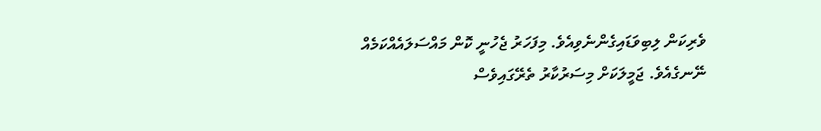ވެރިކަން ލިބިވަޑައިގެންނެވިއެވެ. މިފަހަރު ޖެހުނީ ކޮން މައްސަލައެއްކަމެއް ނޭނގެއެވެ. ޖަމީލަކަށް މިސަރުކާރު ތެރޭގައިވެސް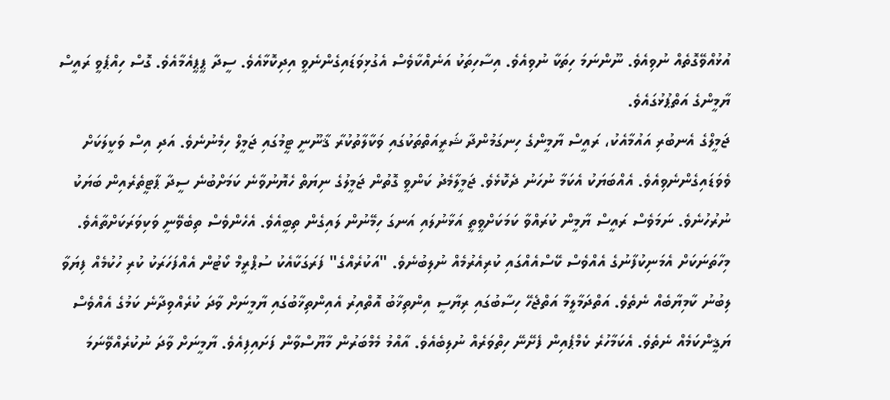އުޅުއްވޭގޮތެއް ނުވިއެވެ. ނޫންނަމަ ހިތަކާ ނުވިއެވެ. އިސާހިތަކު އަނެއްކާވެސް އެގުޅިވަޑައިގެންނެވީ އިދިކޮޅާއެވެ. ސީދާ ޕީޕީއެމާއެވެ. ގޮސް ހިއްޕެވީ ރައީސް ޔާމީންގެ އަތްޕުޅުގައެވެ.
ޖަމީލްގެ އެނބުރި އައުމާއެކު، ރައީސް ޔާމީންގެ ހިނގަމުންދާ ޝަރީއަތްތަކުގައި ވަކާލާތުކުރާ ޤާނޫނީ ޓީމުގައި ޖަމީލް ހިމެނުނެވެ. އަދި އިސް ވަކީލަކަށް ވެވަޑައިގެންނެވިއެވެ. އެއްބަޔަކު އެކަމާ ނުހަނު ދެކޮޅެވެ. ޖަމީލާމެދު ކަންވީ ގޮތުން ޖަމީލުގެ ނިޔަތް ހެޔޮނުވާނެ ކަމަށްބުނެ ސީދާ ޕާޓީތެރެއިން ބަޔަކު ނުރުހުނެވެ. ނަމަވެސް ރައީސް ޔާމީން ކުރައްވާ ކަމަކަށްވީތީ އަޅާނުލައި އަނގަ ހިމޭނުން ލައިގެން ތިބީއެވެ. އެހެންވެސް ތިބެވޭނީ ވަކިވަރަކަށްތާއެވެ. މިހާތަނަކަށް އެމަނިކުފާނުގެ އެއްވެސް ކޭސްއެއްގައި ކުރިއެރުމެއް ނުލިބުނެވެ. "އަކުރެއްގެ" ފަރަގަކާއެކު ސުޕްރީމް ކޯޓުން އެއްފަހަރަކު ކުރި ހުކުމެއް ފިޔަވާ ލިބުނު ކާމިޔާބެއް ނެތެވެ. އަތްދަމާލީމާ އަތްޖެހޭ ހިސާބުގައި ރިޔާސީ އިންތިޚާބު އޮތްއިރު އެއިންތިޚާބުގައި ޔާމީނަށް ވާދަ ކުރެއްވިދާނެ ކަމުގެ އެއްވެސް ޔަޤީންކަމެއް ނެތެވެ. އެކަމާހުރެ ކެމްޕެއިން ފެށޭނޭ ހިތްވަރެއް ނުލިބެއެވެ. އާއްމު މެމްބަރުން މާޔޫސްވާން ފަށައިފިއެވެ. ޔާމީނަށް ވާދަ ނުކުރެއްވޭނަމަ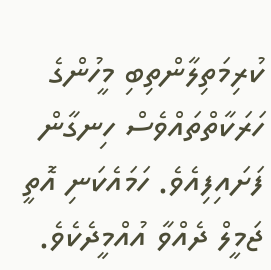ކުރިމަތިލާންތިބި މީހުންގެ ހަރަކާތްތައްވެސް ހިނގާން ފަށައިފިއެވެ. ހަމައެކަނި އޮތީ ޖަމީލް ދެއްވާ އުއްމީދެކެވެ.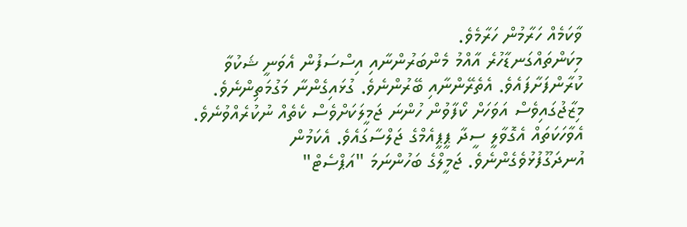ވާކަމެއް ހަރާމުން ހަރާމެވެ.
މިކަންތައްގަނޑާހުރެ އާއްމު މެންބަރުންނާއި އިސްސަފުން އެވަނީ ޝަކުވާ ކުރާންފަށާފައެވެ. އެތެރޭންނާއި ބޭރުންނެވެ. ގުޅައިގެންނާ މަގުމަތިންނެވެ. މިޒާޖުގައިވެސް އަވަހަށް ކޯފާވުން ހުންނަ ޖަމީލަކަށްވެސް ކެތެއް ނުކުރެއްވުނެވެ. އެވާހަކަތައް އެގޮވާލީ ސީދާ ޕީޕީއެމްގެ ޖަލްސާގައެވެ. އެކަމުން އުނދަގޫފުޅުވެގެންނެވެ. ޖަމީލްގެ ބަހުންނަމަ "އަޕްސެޓް"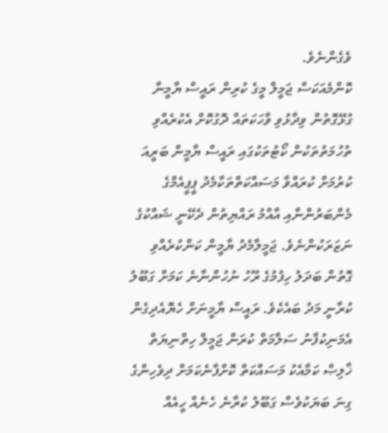ވެގެންނެވެ.
ކޮންމެއަކަސް ޖަމީލް މީގެ ކުރިން ރައީސް ޔާމީނާ ގުޅޭގޮތުން ވިދާޅުވި ވާހަކަތައް ދޮގުކޮށް އެކުރެއްވި ތުހުމަތުތަކުން ކޯޓުތަކުގައި ރައީސް ޔާމީން ބަރީއަ ކުރުމަށް ކުރައްވާ މަސައްކަތްތަކާމެދު ޕީޕީއެމްގެ މެންބަރުންނާއި އާއްމު ރައްޔިތުން ދެކޭނީ ޝައްކުގެ ނަޒަރަކުންނެވެ. ޖަމީލާމެދު ޔާމީން ކަންކުރެއްވި ގޮތުން ބަދަލު ހިފުމުގެ ރޫހު ނުހުންނާނެ ކަމަށް ގަބޫލު ކުރާނީ މަދު ބައެކެވެ. ރައީސް ޔާމީނަށް ހެޔޮއެދިގެން އެމަނިކުފާނު ސަލާމަތް ކުރަން ޖަމީލް ހިތްނިޔަތް ޚާލިޞް ކަމާއެކު މަސައްކަތް ކޮށްފާނެކަމަށް ދިވެހިންގެ ގިނަ ބަޔަކުވެސް ގަބޫލު ކުރާނެ ހެނެއް ހީއެއް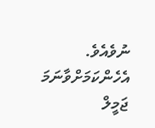ނުވެއެވެ. އެހެންކަމަށްވާނަމަ ޖަމީލް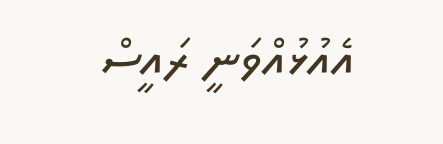އެއުޅުއްވަނީ ރައީސް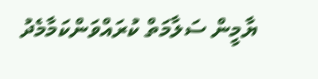ޔާމީން ސަލާމަތް ކުރައްވަންކަމާމެދު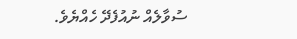ސުވާލެއް ނުއުފެދޭ ހެއްޔެވެ.